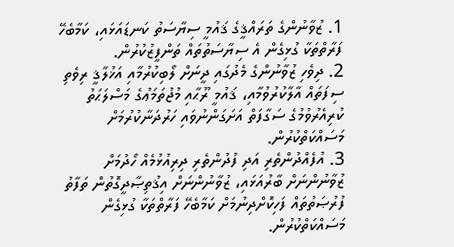1. ޒުވާނުންގެ ތަރައްޤީގެ ޤައުމީ ސިޔާސަތު ކަނޑައަޅައި، ކަމާބެހޭ ފަރާތްތަކާ ގުޅިގެން އެ ސިޔާސަތުތައް ތަންފީޒުކުރުން.
2. ދިވެހި ޒުވާނުންގެ މެދުގައި ދީނަށް ލޯބިކުރުމާއި އަޚުލާޤީ ރިވެތި ސިފަތައް އާލާކުރުވުމާއި، ޤައުމީ ރޫޙާއި މުޖުތަމަޢުގެ މަސްލަޙަތު ކުރިއެރުވުމުގެ ސަގާފަތް އަށަގަންނުވައި ހަރުދަނާކުރުމަށް މަސައްކަތްކުރުން.
3. އުފެއްދުންތެރި އަދި ފުދުންތެރި ދިރިއުޅުމެއް ހޯދުމަށް ޒުވާނުންނަށް ބާރުއަޅައި، ޒުވާނުންނަށް އިޤުތިޞާދީގޮތުން ތަފާތު ފުރުޞަތުތައް ފަހިކޮށްދިނުމަށް ކަމާބެހޭ ފަރާތްތަކާ ގުޅިގެން މަސައްކަތްކުރުން.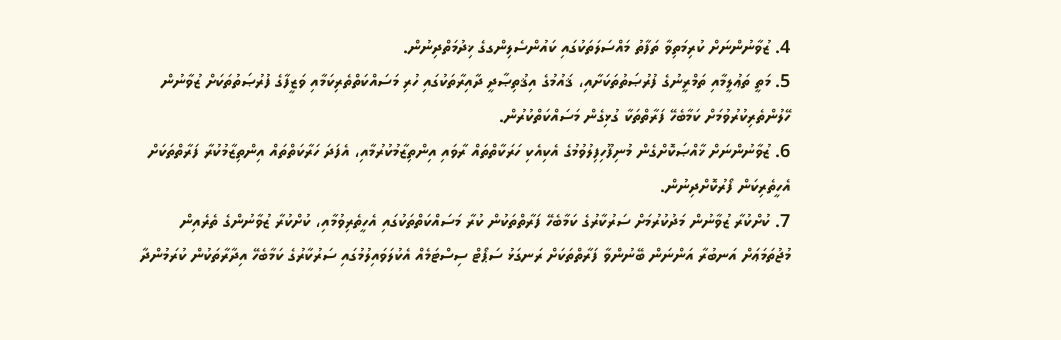4. ޒުވާނުންނަށް ކުރިމަތިވާ ތަފާތު މައްސަލަތަކުގައި ކައުންސެލިންގގެ ޚިދުމަތްދިނުން.
5. މަތީ ތަޢުލީމާއި ތަމްރީނުގެ ފުރުޞަތުތަކަށާއި، ޤައުމުގެ އިޤުތިޞާދީ ދާއިރާތަކުގައި ހުރި މަސައްކަތްތެރިކަމާއި ވަޒީފާގެ ފުރުޞަތުތަކަށް ޒުވާނުން ހޭލުންތެރިކުރުވުމަށް ކަމާބެހޭ ފަރާތްތަކާ ގުޅިގެން މަސައްކަތްކުރުން.
6. ޒުވާނުންނަށް ޚާއްޞަކޮށްގެން މުނިފޫހިފިލުވުމުގެ އެކިއެކި ހަރަކާތްތައް ރާވައި އިންތިޒާމުކުރުމާއި، އެފަދަ ހަރާކަތްތައް އިންތިޒާމުކުރާ ފަރާތްތަކަށް އެހީތެރިކަން ފޯރުކޮށްދިނުން.
7. ކުށްކުރާ ޒުވާނުން މަދުކުރުމަށް ސަރުކާރުގެ ކަމާބެހޭ ފަރާތްތަކުން ކުރާ މަސައްކަތްތަކުގައި އެހީތެރިވުމާއި، ކުށްކުރާ ޒުވާނުންގެ ތެރެއިން މުޖުތަމަޢަށް އަނބުރާ އަންނަން ބޭނުންވާ ފަރާތްތަކަށް ރަނގަޅު ސަޕޯޓް ސިސްޓަމެއް އެކުލަވައިލުމުގައި ސަރުކާރުގެ ކަމާބެހޭ އިދާރާތަކުން ކުރަމުންދާ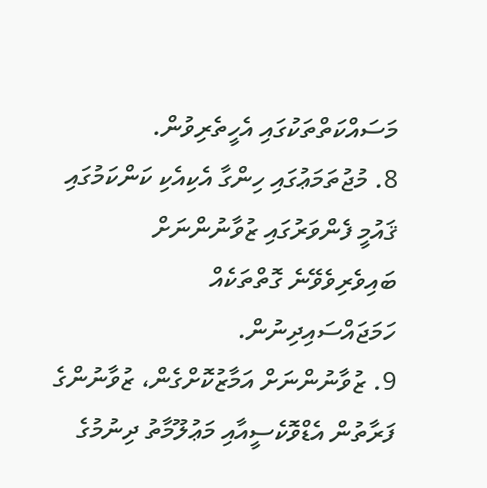މަސައްކަތްތަކުގައި އެހީތެރިވުން.
8. މުޖުތަމަޢުގައި ހިންގާ އެކިއެކި ކަންކަމުގައި ޤައުމީ ފެންވަރުގައި ޒުވާނުންނަށް ބައިވެރިވެވޭނެ ގޮތްތަކެއް ހަމަޖައްސައިދިނުން.
9. ޒުވާނުންނަށް އަމާޒުކޮށްގެން، ޒުވާނުންގެ ފަރާތުން އެޑްވޮކެސީއާއި މަޢުލޫމާތު ދިނުމުގެ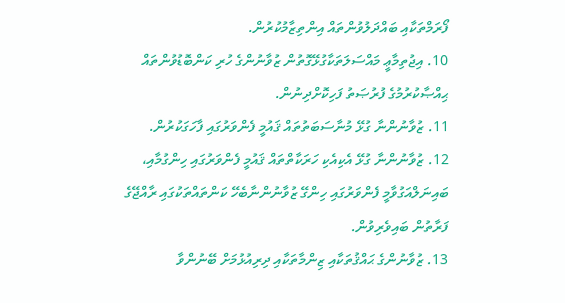ފޯރަމްތަކާއި ބައްދަލުވުންތައް އިންތިޒާމުކުރުން.
10. އިޖުތިމާޢީ މައްސަލަތަކާގުޅޭގޮތުން ޒުވާނުންގެ ހުރި ކަންބޮޑުވުންތައް ޙިއްޞާކުރުމުގެ ފުރުޞަތު ފަހިކޮށްދިނުން.
11. ޒުވާނުންނާ ގުޅޭ މުނާސަބަތުތައް ޤައުމީ ފެންވަރުގައި ފާހަގަކުރުން.
12. ޒުވާނުންނާ ގުޅޭ އެކިއެކި ހަރަކާތްތައް ޤައުމީ ފެންވަރުގައި ހިންގުމާއި، ބައިނަލްއަގުވާމީ ފެންވަރުގައި ހިންގޭ ޒުވާނުންނާބެހޭ ކަންތައްތަކުގައި ރާއްޖޭގެ ފަރާތުން ބައިވެރިވުން.
13. ޒުވާނުންގެ ޙައްޤުތަކާއި ޒިންމާތަކާއި ދިރިއުޅުމަށް ބޭނުންވާ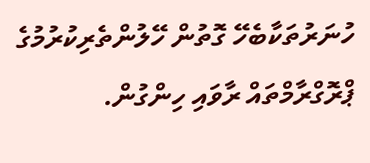ހުނަރުތަކާބެހޭ ގޮތުން ހޭލުންތެރިކުރުމުގެ ޕްރޮގްރާމްތައް ރާވައި ހިންގުން.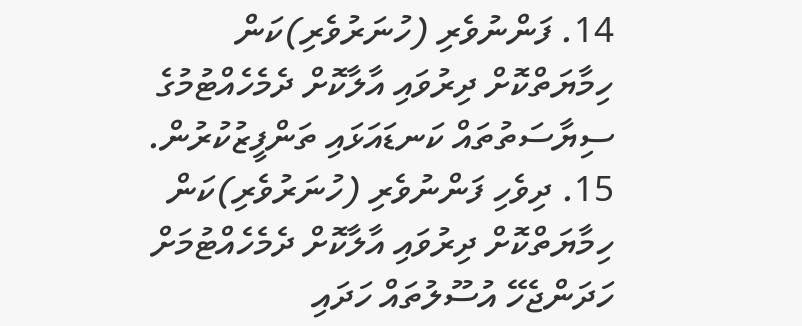14. ފަންނުވެރި (ހުނަރުވެރި)ކަން ހިމާޔަތްކޮށް ދިރުވައި އާލާކޮށް ދެމެހެއްޓުމުގެ ސިޔާސަތުތައް ކަނޑައަޅައި ތަންފީޒުކުރުން.
15. ދިވެހި ފަންނުވެރި (ހުނަރުވެރި)ކަން ހިމާޔަތްކޮށް ދިރުވައި އާލާކޮށް ދެމެހެއްޓުމަށް ހަދަންޖެހޭ އުސޫލުތައް ހަދައި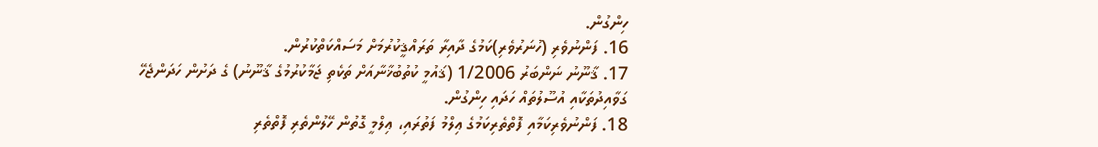ހިންގުން.
16. ފަންނުވެރި (ހުނަރުވެރި)ކަމުގެ ދާއިރާ ތަރައްޤީކުރުމަށް މަސައްކަތްކުރުން.
17. ޤާނޫނު ނަންބަރު 1/2006 (ޤައުމީ ކުތުބުޚާނާއަށް ތަކެތި ޖަމާކުރުމުގެ ޤާނޫނު) ގެ ދަށުން ހަދަންޖެހޭ ގަވާއިދުތަކާއި އުސޫލުތައް ހަދައި ހިންގުން.
18. ފަންނުވެރިކަމާއި ފޮތްތެރިކަމުގެ ޢިލްމު ފަތުރައި، ޢިލްމީ ގޮތުން ހޭލުންތެރި ފޮތްތެރި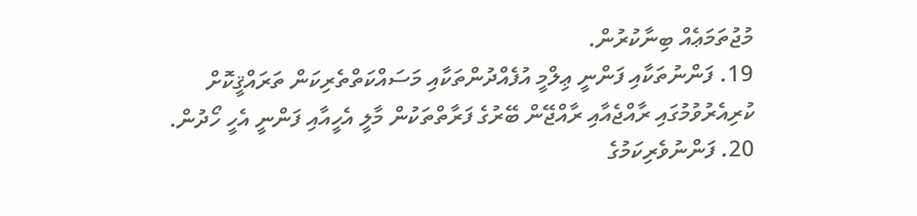މުޖުތަމަޢެއް ބިނާކުރުން.
19. ފަންނުތަކާއި ފަންނީ ޢިލްމީ އުފެއްދުންތަކާއި މަސައްކަތްތެރިކަން ތަރައްޤީކޮށް ކުރިއެރުވުމުގައި ރާއްޖެއާއި ރާއްޖޭން ބޭރުގެ ފަރާތްތަކުން މާލީ އެހީއާއި ފަންނީ އެހީ ހޯދުން.
20. ފަންނުވެރިކަމުގެ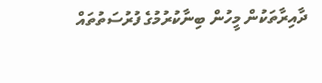ދާއިރާތަކުން މީހުން ބިނާކުރުމުގެ ފުރުސަތުތައް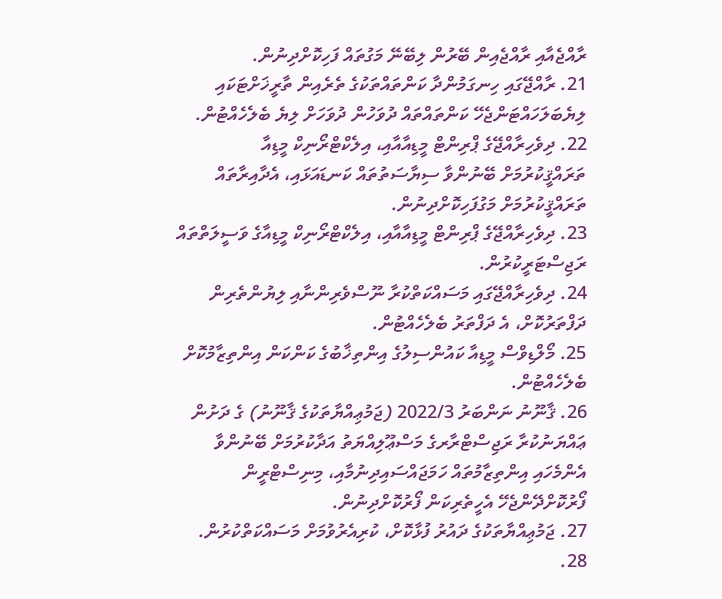ރާއްޖެއާއި ރާއްޖެއިން ބޭރުން ލިބޭނޭ މަގުތައް ފަހިކޮށްދިނުން.
21. ރާއްޖޭގައި ހިނގަމުންދާ ކަންތައްތަކުގެ ތެރެއިން ތާރީޚަށްޓަކައި ލިޔެބަލަހައްޓަންޖެހޭ ކަންތައްތައް ދުވަހުން ދުވަހަށް ލިޔެ ބެލެހެއްޓުން.
22. ދިވެހިރާއްޖޭގެ ޕްރިންޓް މީޑިއާއާއި، އިލެކްޓްރޯނިކް މީޑިއާ ތަރައްޤީކުރުމަށް ބޭނުންވާ ސިޔާސަތުތައް ކަނޑައަޅައި، އެދާއިރާތައް ތަރައްޤީކުރުމަށް މަގުފަހިކޮށްދިނުން.
23. ދިވެހިރާއްޖޭގެ ޕްރިންޓް މީޑިއާއާއި، އިލެކްޓްރޯނިކް މީޑިއާގެ ވަސީލަތްތައް ރަޖިސްޓަރީކުރުން.
24. ދިވެހިރާއްޖޭގައި މަސައްކަތްކުރާ ނޫސްވެރިންނާއި ލިޔުންތެރިން ދަފްތަރުކޮށް، އެ ދަފްތަރު ބެލެހެއްޓުން.
25. މޯލްޑިވްސް މީޑިއާ ކައުންސިލުގެ އިންތިޚާބުގެ ކަންކަން އިންތިޒާމުކޮށް ބެލެހެއްޓުން.
26. ޤާނޫނު ނަންބަރު 2022/3 (ޖަމުޢިއްޔާތަކުގެ ޤާނޫނު) ގެ ދަށުން ޢައްޔަނުކުރާ ރަޖިސްޓްރާރގެ މަސްޢޫލިއްޔަތު އަދާކުރުމަށް ބޭނުންވާ އެންމެހައި އިންތިޒާމުތައް ހަމަޖައްސައިދިނުމާއި، މިނިސްޓްރީން ފޯރުކޮށްދޭންޖެހޭ އެހީތެރިކަން ފޯރުކޮށްދިނުން.
27. ޖަމުޢިއްޔާތަކުގެ ދައުރު ފުޅާކޮށް، ކުރިއެރުވުމަށް މަސައްކަތްކުރުން.
28.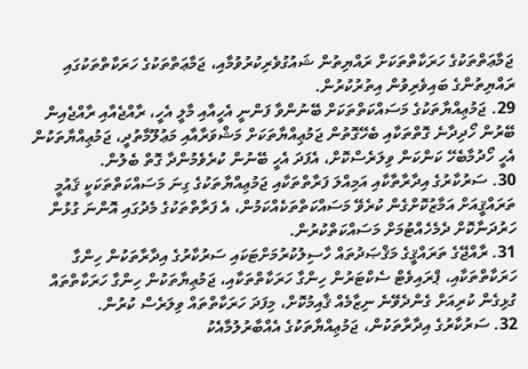ޖަމާޢަތްތަކުގެ ހަރަކާތްތަކަށް ރައްޔިތުން ޝައުގުވެރިކުރުވުމާއި، ޖަމާޢަތްތަކުގެ ހަރަކާތްތަކުގައި ރައްޔިތުންގެ ބައިވެރިވުން އިތުރުކުރުން.
29. ޖަމުޢިއްޔާތަކުގެ މަސައްކަތްތަކަށް ބޭނުންވާ ފަންނީ އެހީއާއި މާލީ އެހީ، ރާއްޖެއާއި ރާއްޖެއިން ބޭރުން ހޯދިދާނެ ގޮތްތަކާއި ބެހޭގޮތުން ޖަމުޢިއްޔާތަކަށް މަޝްވަރާއާއި މަޢުލޫމާތުދީ، ޖަމުޢިއްޔާތަކުން އެހީ ހޯދުމާބެހޭ ކަންކަން ވިލަރެސްކޮށް، އެފަދަ އެހީ ބޭނުން ކުރެވެމުންދާ ގޮތް ބެލުން.
30. ސަރުކާރުގެ އިދާރާތާކާއި އަމިއްލަ ފަރާތްތަކާއި ޖަމުޢިއްޔާތަކުގެ ގިނަ މަސައްކަތްތަކަކީ ޤައުމީ ތަރައްޤީއަށް އަމާޒުކޮށްގެން ކުރެވޭ މަސައްކަތްތަކެއްކަމުން، އެ ފަރާތްތަކުގެ މެދުގައި އޮންނަ ގުޅުން ހަރުދަނާކޮށް ދެމެހެއްޓުމަށް މަސައްކަތްކުރުން.
31. ރާއްޖޭގެ ތަރައްޤީގެ މަޤްޞަދުތައް ހާސިލުކުރުމަށްޓަކައި ސަރުކާރުގެ އިދާރާތަކުން ހިންގާ ހަރަކާތްތަކާއި، ޕްރައިވެޓް ސެކްޓަރުން ހިންގާ ހަރަކާތްތަކާއި، ޖަމުޢިޔާތަކުން ހިންގާ ހަރަކާތްތައް ގުޅިގެން ކުރިއަށް ގެންދެވޭނެ ނިޒާމެއް ޤާއިމުކޮށް، މިފަދަ ހަރަކާތްތައް ވިލަރެސް ކުރުން.
32. ސަރުކާރުގެ އިދާރާތަކުން، ޖަމުޢިއްޔާތަކުގެ އެއްބާރުލުމާއެކު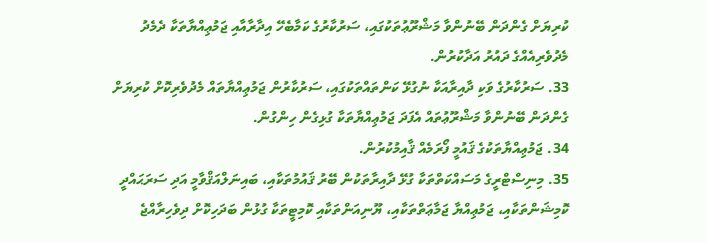ކުރިޔަށް ގެންދަން ބޭނުންވާ މަޝްރޫޢުތަކުގައި، ސަރުކާރުގެ ކަމާބެހޭ އިދާރާއާއި ޖަމުޢިއްޔާތަކާ ދެމެދު މެދުވެރިއެއްގެ ދައުރު އަދާކުރުން.
33. ސަރުކާރުގެ ވަކި ދާއިރާއަކާ ނުގުޅޭ ކަންތައްތަކުގައި، ސަރުކާރުން ޖަމުޢިއްޔާތައް މެދުވެރިކޮށް ކުރިޔަށް ގެންދަން ބޭނުންވާ މަޝްރޫޢުތައް އެފަދަ ޖަމުޢިއްޔާތަކާ ގުޅިގެން ހިންގުން.
34. ޖަމުޢިއްޔާތަކުގެ ޤައުމީ ފޯރަމެއް ޤާއިމުކުރުން.
35. މިނިސްޓްރީގެ މަސައްކަތްތަކާ ގުޅޭ ދާއިރާތަކުން ބޭރު ޤައުމުތަކާއި، ބައިނަލްއަޤްވާމީ އަދި ސަރަޙައްދީ ކޮމިޝަންތަކާއި، ޖަމުޢިއްޔާ ޖަމާޢަތްތަކާއި، ޔޫނިއަންތަކާއި ކޮމިޓީތަކާ ގުޅުން ބަދަހިކޮށް ދިވެހިރާއްޖެ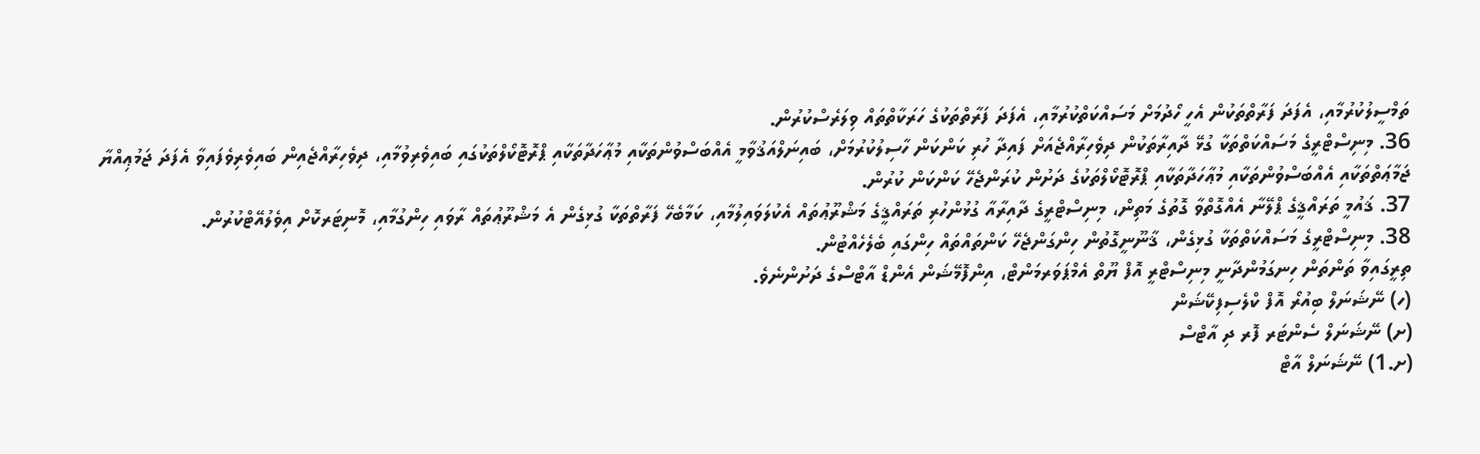ތަމްސީލުކުރުމާއި، އެފަދަ ފަރާތްތަކުން އެހީ ހޯދުމަށް މަސައްކަތްކުރުމާއި، އެފަދަ ފަރާތްތަކުގެ ހަރަކާތްތައް ވިލަރެސްކުރުން.
36. މިނިސްޓްރީގެ މަސައްކަތްތަކާ ގުޅޭ ދާއިރާތަކުން ދިވެހިރާއްޖެއަށް ފައިދާ ހުރި ކަންކަން ހާސިލުކުރުމަށް، ބައިނަލްއަޤުވާމީ އެއްބަސްވުންތަކާއި މުޢާހަދާތަކާއި ޕްރޮޓޮކޯލްތަކުގައި ބައިވެރިވުމާއި، ދިވެހިރާއްޖެއިން ބައިވެރިވެފައިވާ އެފަދަ ޖަމުޢިއްޔާ ޖަމާޢަތްތަކާއި އެއްބަސްވުންތަކާއި މުޢާހަދާތަކާއި ޕްރޮޓޮކޯލްތަކުގެ ދަށުން ކުރަންޖެހޭ ކަންކަން ކުރުން.
37. ޤައުމީ ތަރައްޤީގެ ޕްލޭނާ އެއްގޮތްވާ ގޮތުގެ މަތިން، މިނިސްޓްރީގެ ދާއިރާއާ ގުޅުންހުރި ތަރައްޤީގެ މަޝްރޫޢުތައް އެކުލަވައިލުމާއި، ކަމާބެހޭ ފަރާތްތަކާ ގުޅިގެން އެ މަޝްރޫޢުތައް ރާވައި ހިންގުމާއި، މޮނިޓަރކޮށް އިވެލުއޭޓްކުރުން.
38. މިނިސްޓްރީގެ މަސައްކަތްތަކާ ގުޅިގެން، ޤާނޫނީގޮތުން ހިންގަންޖެހޭ ކަންތައްތައް ހިންގައި ބެލެހެއްޓުން.
ތިރީގައިވާ ތަންތަން ހިނގަމުންދާނީ މިނިސްޓްރީ އޮފް ޔޫތް އެމްޕަވަރމަންޓް، އިންފޮމޭޝަން އެންޑް އާޓްސްގެ ދަށުންނެވެ.
(ހ) ނޭޝަނަލް ބިއުރޯ އޮފް ކްލެސިފިކޭޝަން
(ށ) ނޭޝަނަލް ސެންޓަރ ފޮރ ދި އާޓްސް
(ށ.1) ނޭޝަނަލް އާޓް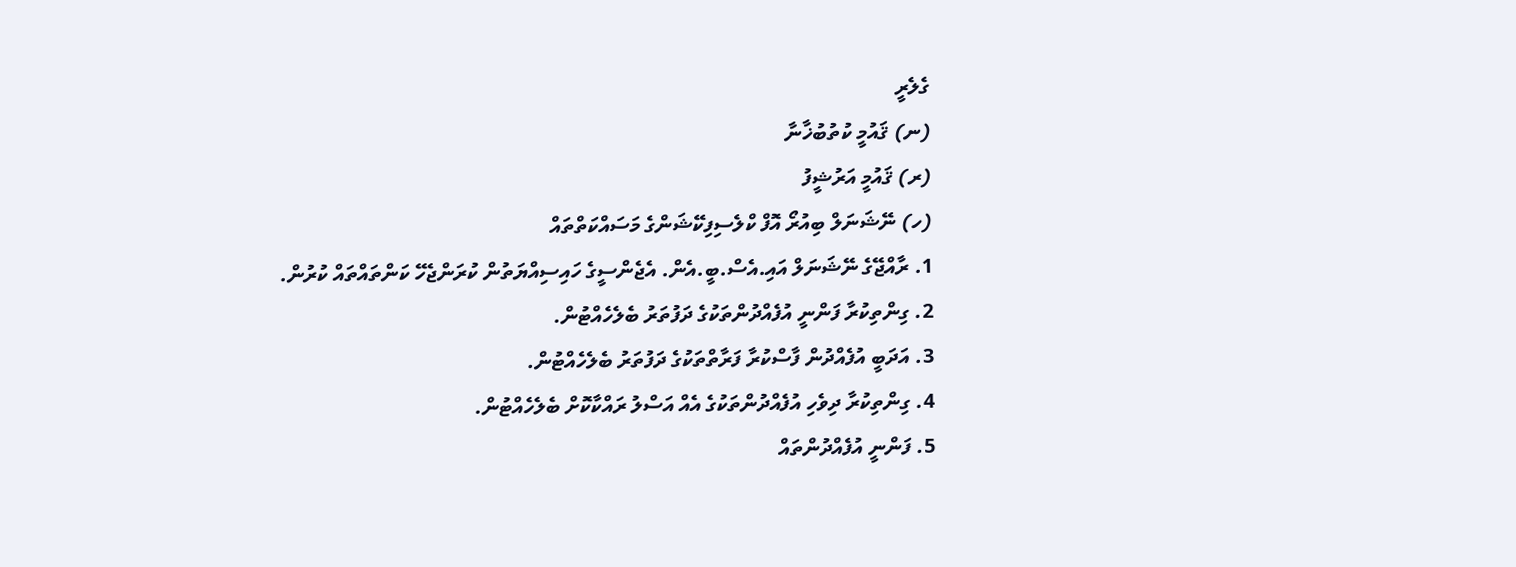ގެލެރީ
(ނ) ޤައުމީ ކުތުބުޚާނާ
(ރ) ޤައުމީ އަރުޝީފު
(ހ) ނޭޝަނަލް ބިއުރޯ އޮފް ކްލެސިފިކޭޝަންގެ މަސައްކަތްތައް
1. ރާއްޖޭގެ ނޭޝަނަލް އައި.އެސް.ބީ.އެން. އެޖެންސީގެ ހައިސިއްޔަތުން ކުރަންޖެހޭ ކަންތައްތައް ކުރުން.
2. ގިންތިކުރާ ފަންނީ އުފެއްދުންތަކުގެ ދަފުތަރު ބެލެހެއްޓުން.
3. އަދަބީ އުފެއްދުން ފާސްކުރާ ފަރާތްތަކުގެ ދަފުތަރު ބެލެހެއްޓުން.
4. ގިންތިކުރާ ދިވެހި އުފެއްދުންތަކުގެ އެއް އަސްލު ރައްކާކޮށް ބެލެހެއްޓުން.
5. ފަންނީ އުފެއްދުންތައް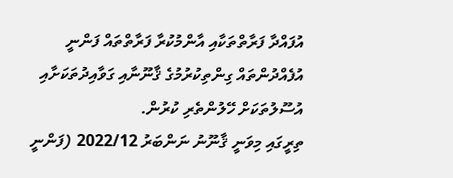އުފައްދާ ފަރާތްތަކާއި އާންމުކުރާ ފަރާތްތައް ފަންނީ އުފެއްދުންތައް ގިންތިކުރުމުގެ ޤާނޫނާއި ގަވާއިދުތަކަށާއި އުސޫލުތަކަށް ހޭލުންތެރި ކުރުން.
ތިރީގައި މިވަނީ ޤާނޫނު ނަންބަރު 2022/12 (ފަންނީ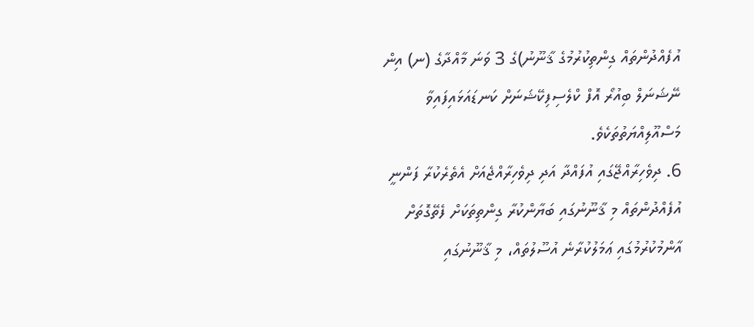އުފެއްދުންތައް ގިންތިކުރުމުގެ ޤާނޫނު)ގެ 3 ވަނަ މާއްދާގެ (ނ) އިން ނޭޝަނަލް ބިއުރޯ އޮފް ކްލެސިފިކޭޝަނަށް ކަނޑައަޅައިފައިވާ މަސްއޫލިއްޔަތުތަކެވެ.
6. ދިވެހިރާއްޖޭގައި އުފައްދާ އަދި ދިވެހިރާއްޖެއަށް އެތެރެކުރާ ފަންނީ އުފެއްދުންތައް މި ޤާނޫނުގައި ބަޔާންކުރާ ގިންތިތަކަށް ފެތޭގޮތަށް އާންމުކުރުމުގައި ޢަމަލުކުރާނެ އުސޫލުތައް، މި ޤާނޫނުގައި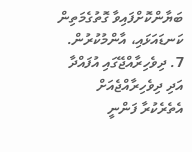ބަޔާންކޮށްފައިވާ ގޮތުގެމަތިން ކަނޑައަޅައި، އާންމުކުރުން.
7. ދިވެހިރާއްޖޭގައި އުފައްދާ އަދި ދިވެހިރާއްޖެއަށް އެތެރެކުރާ ފަންނީ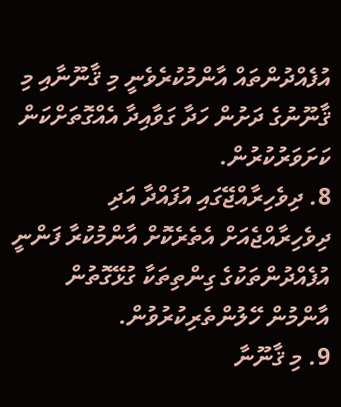އުފެއްދުންތައް އާންމުކުރެވެނީ މި ޤާނޫނާއި މި ޤާނޫނުގެ ދަށުން ހަދާ ގަވާއިދާ އެއްގޮތަށްކަން ކަށަވަރުކުރުން.
8. ދިވެހިރާއްޖޭގައި އުފައްދާ އަދި ދިވެހިރާއްޖެއަށް އެތެރެކޮށް އާންމުކުރާ ފަންނީ އުފެއްދުންތަކުގެ ގިންތިތަކާ ގުޅޭގޮތުން އާންމުން ހޭލުންތެރިކުރުވުން.
9. މި ޤާނޫނާ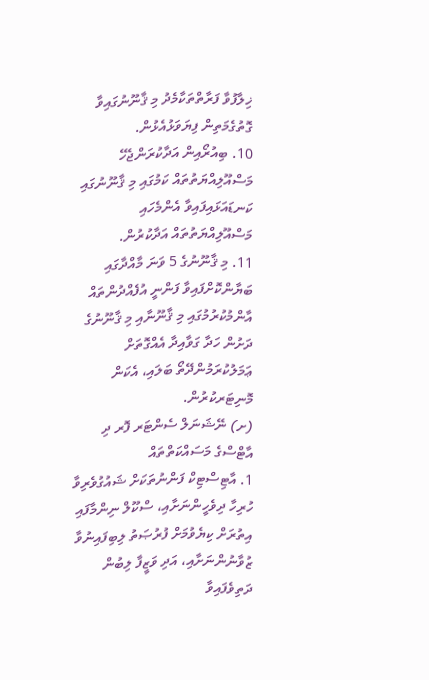ޚިލާފުވާ ފަރާތްތަކާމެދު މި ޤާނޫނުގައިވާ ގޮތުގެމަތިން ފިޔަވަޅުއެޅުން.
10. ބިއުރޯއިން އަދާކުރަންޖެހޭ މަސްއޫލިއްޔަތުތައް ކަމުގައި މި ޤާނޫނުގައި ކަނޑައަޅައިފައިވާ އެންމެހައި މަސްއޫލިއްޔަތުތައް އަދާކުރުން.
11. މި ޤާނޫނުގެ 5 ވަނަ މާއްދާގައި ބަޔާންކޮށްފައިވާ ފަންނީ އުފެއްދުންތައް އާންމުކުރުމުގައި މި ޤާނޫނާއި މި ޤާނޫނުގެ ދަށުން ހަދާ ގަވާއިދާ އެއްގޮތަށް ޢަމަލުކުރަމުންދޭތޯ ބަލައި، އެކަން މޮނިޓަރކުރުން.
(ށ) ނޭޝަނަލް ސެންޓަރ ފޮރ ދި އާޓްސްގެ މަސައްކަތްތައް
1. އާޓިސްޓިކް ފަންނުތަކަށް ޝައުގުވެރިވާ ހުރިހާ ދިވެހީންނަށާއި، ސްކޫލް ނިންމާފައި އިތުރަށް ކިޔެވުމަށް ފުރުޞަތު ލިބިފައިނުވާ ޒުވާނުންނަށާއި، އަދި ވަޒީފާ ލިބުން ދަތިވެފައިވާ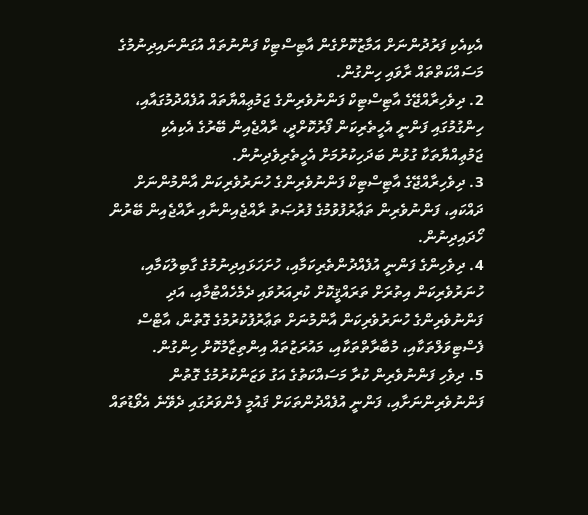އެކިއެކި ފަރުދުންނަށް އަމާޒުކޮށްގެން އާޓިސްޓިކް ފަންނުތައް އުގަންނައިދިނުމުގެ މަސައްކަތްތައް ރާވައި ހިންގުން.
2. ދިވެހިރާއްޖޭގެ އާޓިސްޓިކް ފަންނުވެރިންގެ ޖަމުޢިއްޔާތައް އުފެއްދުމުގައާއި، ހިންގުމުގައި ފަންނީ އެހީތެރިކަން ފޯރުކޮށްދީ، ރާއްޖެއިން ބޭރުގެ އެކިއެކި ޖަމުޢިއްޔާތަކާ ގުޅުން ބަދަހިކުރުމަށް އެހީތެރިވެދިނުން.
3. ދިވެހިރާއްޖޭގެ އާޓިސްޓިކް ފަންނުވެރިންގެ ހުނަރުވެރިކަން އާންމުންނަށް ދައްކައި، ފަންނުވެރިން ތަޢާރުފުވުމުގެ ފުރުޞަތު ރާއްޖެއިންނާއި ރާއްޖެއިން ބޭރުން ހޯދައިދިނުން.
4. ދިވެހިންގެ ފަންނީ އުފެއްދުންތެރިކަމާއި، ހުށަހަޅައިދިނުމުގެ ގާބިލުކަމާއި، ހުނަރުވެރިކަން އިތުރަށް ތަރައްޤީކޮށް ކުރިއަރުވައި ދެމެހެއްޓުމާއި، އަދި ފަންނުވެރިންގެ ހުނަރުވެރިކަން އާންމުނަށް ތަޢާރުފުކުރުމުގެ ގޮތުން، އާޓްސް ފެސްޓިވަލްތަކާއި، މުބާރާތްތަކާއި، މައުރަޒުތައް އިންތިޒާމުކޮށް ހިންގުން.
5. ދިވެހި ފަންނުވެރިން ކުރާ މަސައްކަތުގެ އަގު ވަޒަންކުރުމުގެ ގޮތުން ފަންނުވެރިންނަށާއި، ފަންނީ އުފެއްދުންތަކަށް ޤައުމީ ފެންވަރުގައި ދެވޭނެ އެވޯޑުތައް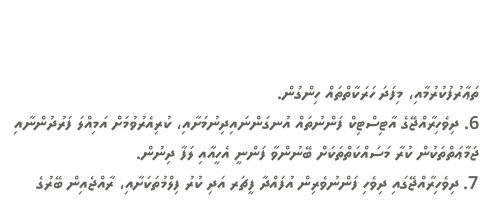ތަޢާރުފުކުރުމާއި، މިފަދަ ހަރަކާތްތައް ހިންގުން.
6. ދިވެހިރާއްޖޭގެ އާޓިސްޓިކް ފަންނުތައް އުނގަންނައިދިނުމަށާއި، ކުރިއެރުވުމަށް އަމިއްލަ ފަރުދުންނާއި ޖަމާޢަތްތަކުން ކުރާ މަސައްކަތްތަކަށް ބޭނުންވާ ފަންނީ އެހީއާއި ލަފާ ދިނުން.
7. ދިވެހިރާއްޖޭގައި ދިވެހި ފަންނުވެރިން އުފައްދާ ފީޗަރ އަދި ކުރު ފިލްމުތަކަށާއި، ރާއްޖެއިން ބޭރުގެ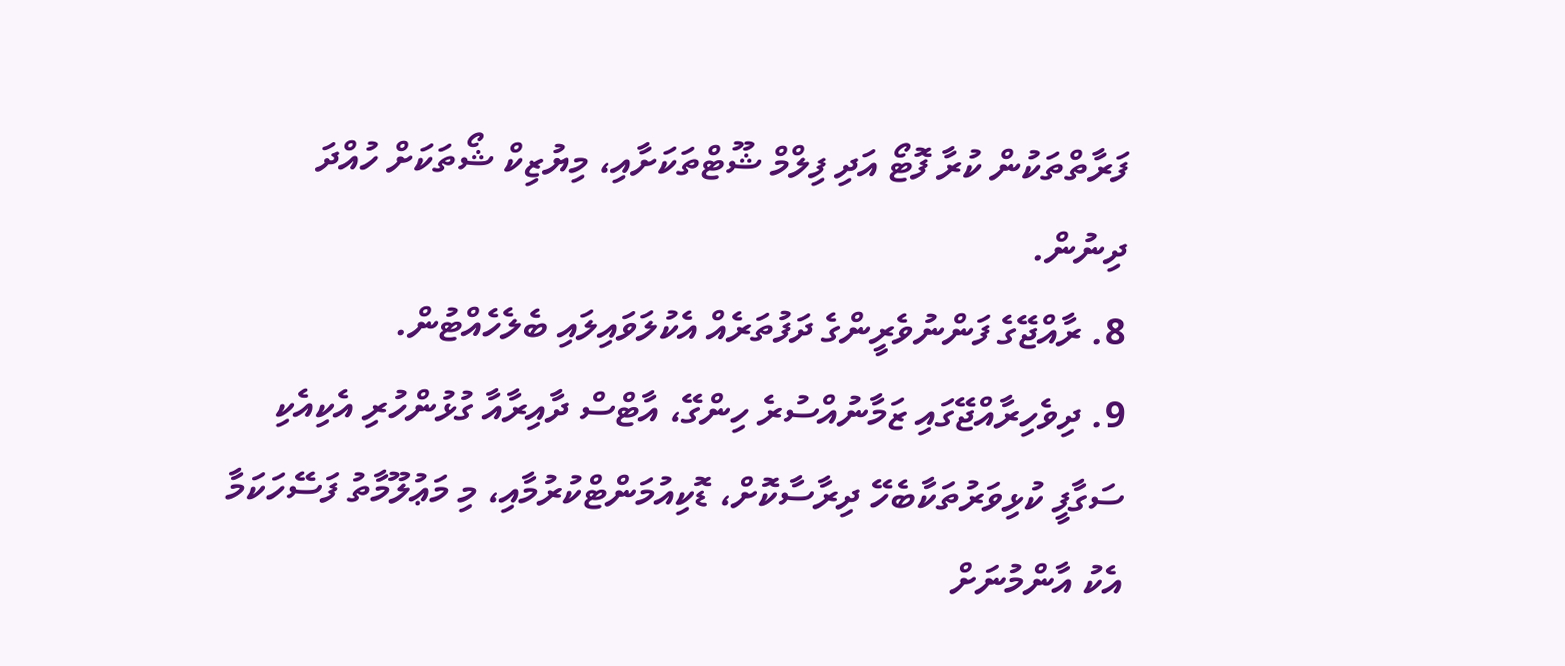ފަރާތްތަކުން ކުރާ ފޮޓޯ އަދި ފިލްމް ޝޫޓްތަކަށާއި، މިޔުޒިކް ޝޯތަކަށް ހުއްދަ ދިނުން.
8. ރާއްޖޭގެ ފަންނުވެރީންގެ ދަފުތަރެއް އެކުލަވައިލައި ބެލެހެއްޓުން.
9. ދިވެހިރާއްޖޭގައި ޒަމާނުއްސުރެ ހިންގޭ، އާޓްސް ދާއިރާއާ ގުޅުންހުރި އެކިއެކި ސަގާފީ ކުޅިވަރުތަކާބެހޭ ދިރާސާކޮށް، ޑޮކިއުމަންޓްކުރުމާއި، މި މަޢުލޫމާތު ފަސޭހަކަމާ އެކު އާންމުނަށް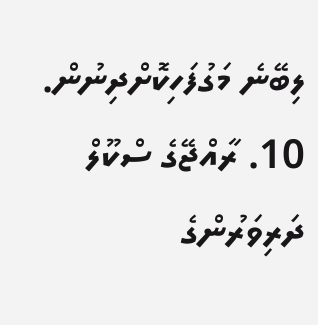ލިބޭނެ މަގުފަހިކޮށްދިނުން.
10. ރާއްޖޭގެ ސްކޫލް ދަރިވަރުންގެ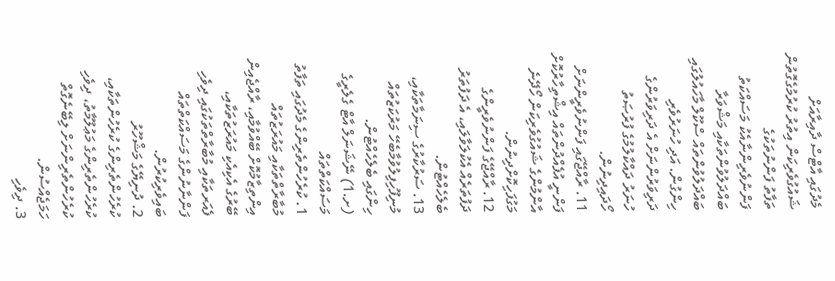މެދުގައި އާޓްސް ދާއިރާއަށް ޝައުގުވެރިކަން އިތުރު ކުރުމުގެގޮތުން ތަފާތު ފަންނުތަކުގެ ފަންނުވެރިންނާއެކު މަސައްކަތު ބައްދަލުވުންތަކާއި މަޝްވަރާ ބައްދަލުވުންތައް ސްކޫލް މާހައުލުގައި ހިންގުން. އަދި ހުނަރުވެރި ދަރިވަރުންނަށް އެ ދަރިވަރުންގެ ހުނަރު ދައްކާލުމުގެ ފުރުޞަތު ހޯދައިދިނުން.
11. ރާއްޖޭގައި ފަންނުވެރީންނަށް ފަންނީ އުފެއްދުންތައް އިޝްތިހާރުކޮށް އާންމުންގެ ޝައުގުވެރިކަން ހޯދޭނެ މަގުފަހިކޮށްދިނުން.
12. ރާއްޖޭގެ ފަންނުވެރީންގެ ދަފުތަރެއް އެކުލަވާލައި، އެ ދަފުތަރު ބެލެހެއްޓުން.
13. ސަރުކާރުގެ ސިނަމާތަކާއި، މުނިފޫހިފިލުވުމާބެހޭ މަރުކަޒުތައް ހިންގައި ބެލެހެއްޓުން.
(ށ.1) ނޭޝަނަލް އާޓް ގެލެރީގެ މަސައްކަތްތައް
1. ކުރެހުންތެރިންގެ މެދުގައި ތަފާތު މުބާރާތްތަކާއި މައުރަޒުތައް އިންތިޒާމުކޮށް ބޭއްވުމާއި، ރާއްޖެއިން ބޭރުގެ އެކިއެކި މައުރަޒުތަކާއި، ފެއަރތަކާއި މުބާރާތްތަކުގައި ދިވެހި ފަންނާނުންގެ މަސައްކަތްތައް ބައިވެރިކުރުން.
2. ދުނިޔޭގެ މަޝްހޫރު ކުރެހުންތެރިންގެ ކުރެހުންތަކާއި، ކުރެހުންތެރިންގެ މަޢުލޫމާތު، ދިވެހި ކުރެހުންތެރިންނަށް ލިބޭނެގޮތް ހަމަޖެއްސުން.
3. ދިވެހި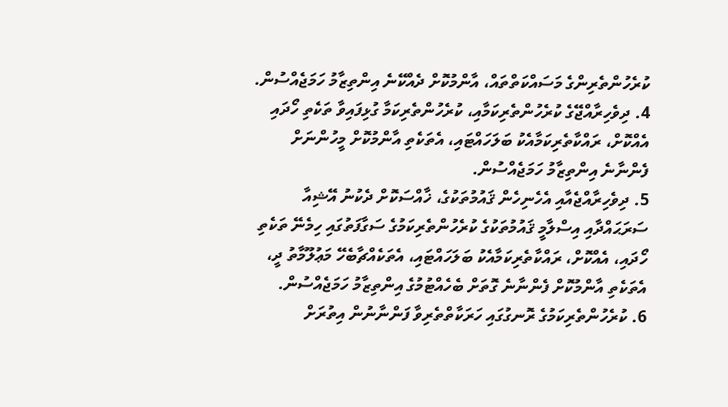ކުރެހުންތެރިންގެ މަސައްކަތްތައް، އާންމުކޮށް ދެއްކޭނެ އިންތިޒާމު ހަމަޖެއްސުން.
4. ދިވެހިރާއްޖޭގެ ކުރެހުންތެރިކަމާއި، ކުރެހުންތެރިކަމާ ގުޅިފައިވާ ތަކެތި ހޯދައި އެއްކޮށް، ރައްކާތެރިކަމާއެކު ބަލަހައްޓައި، އެތަކެތި އާންމުކޮށް މީހުންނަށް ފެންނާނެ އިންތިޒާމު ހަމަޖެއްސުން.
5. ދިވެހިރާއްޖެއާއި އެހެނިހެން ޤައުމުތަކުގެ، ޚާއްސަކޮށް ދެކުނު އޭޝިއާ ސަރަޙައްދާއި އިސްލާމީ ޤައުމުތަކުގެ ކުރެހުންތެރިކަމުގެ ސަގާފަތުގައި ހިމެނޭ ތަކެތި ހޯދައި، އެއްކޮށް، ރައްކާތެރިކަމާއެކު ބަލަހައްޓައި، އެތަކެއްޗާބެހޭ މަޢުލޫމާތު ދީ، އެތަކެތި އާންމުކޮށް ފެންނާނެ ގޮތަށް ބެހެއްޓުމުގެ އިންތިޒާމު ހަމަޖެއްސުން.
6. ކުރެހުންތެރިކަމުގެ ރޮނގުގައި ހަރަކާތްތެރިވާ ފަންނާނުން އިތުރަށް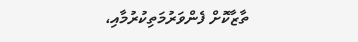ތާޒާކޮށް ފެންވަރުމަތިކުރުމާއި،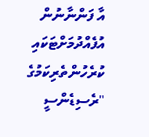އާ ފަންނާނުން އުފެއްދުމަށްޓަކައި ކުރެހުންތެރިކަމުގެ "ރެސިޑެންސީ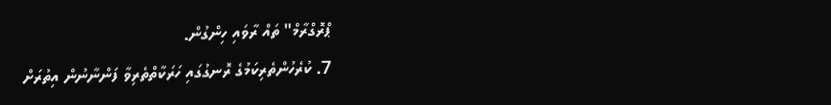ޕްރޮގްރާމް" ތައް ރާވައި ހިންގުން.
7. ކުރެހުންތެރިކަމުގެ ރޮނގުގައި ހަރަކާތްތެރިވާ ފަންނާނުން އިތުރަށް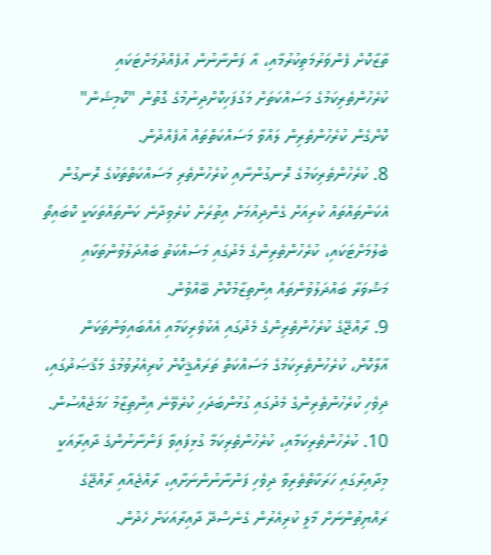ތާޒާކޮށް ފެންވަރުމަތިކުރުމާއި، އާ ފަންނާނުން އުފެއްދުމަށްޓަކައި ކުރެހުންތެރިކަމުގެ މަސައްކަތަށް މަގުފަހިކޮށްދިނުމުގެ ގޮތުން "ކޮމިޝަން" ކޮށްގެން ކުރެހުންތެރިން ލައްވާ މަސައްކަތްތައް އުފެއްދުން.
8. ކުރެހުންތެރިކަމުގެ ރޮނގުންނާއި ކުރެހުންތެރި މަސައްކަތްތަކުގެ ރޮނގުން އެކަންތައްތައް ކުރިއަށް ގެންދިއުމަށް އިތުރަށް ކުރެވިދާނެ ކަންތައްތަކަކީ ކޮބައިތޯ ބެލުމަށްޓަކައި، ކުރެހުންތެރިންގެ މެދުގައި މަސައްކަތު ބައްދަލުވުންތަކާއި މަޝްވަރާ ބައްދަލުވުންތައް އިންތިޒާމުކޮށް ބޭއްވުން.
9. ރާއްޖޭގެ ކުރެހުންތެރިންގެ މެދުގައި އެކުވެރިކަމާއި އެއްބައިވަންތަކަން އާލާކޮށް، ކުރެހުންތެރިކަމުގެ މަސައްކަތް ތަރައްޤީކޮށް ކުރިއެރުވުމުގެ މަޤްޞަދުގައި، ދިވެހި ކުރެހުންތެރިންގެ މެދުގައި ގުޅުންބަދަހި ކުރެވޭނެ އިންތިޒާމު ހަމަޖެއްސުން.
10. ކުރެހުންތެރިކަމާއި، ކުރެހުންތެރިކަމާ ގުޅިފައިވާ ފަންނާނުންގެ ދާއިރާއަކީ މިދާއިރާގައި ހަރަކާތްތެރިވާ ދިވެހި ފަންނާނުންނަށާއި، ރާއްޖެއާއި ރާއްޖޭގެ ރައްޔިތުންނަށް މާލީ ކުރިއެރުން ގެނެސްދޭ ދާއިރާއަކަށް ހެދުން.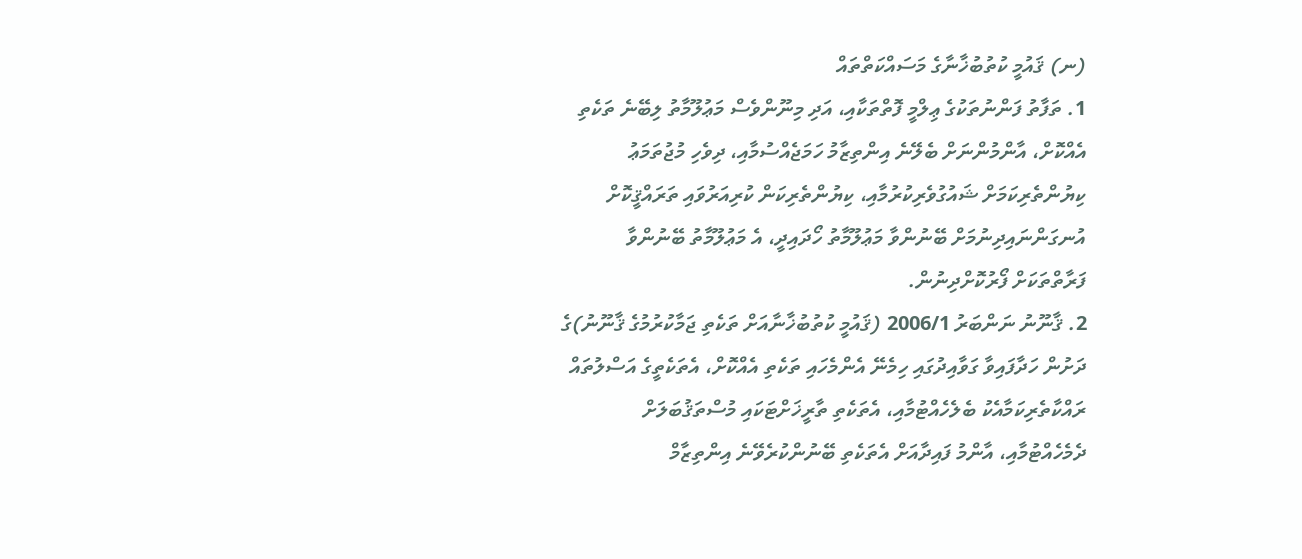(ނ) ޤައުމީ ކުތުބުޚާނާގެ މަސައްކަތްތައް
1. ތަފާތު ފަންނުތަކުގެ ޢިލްމީ ފޮތްތަކާއި، އަދި މިނޫންވެސް މަޢުލޫމާތު ލިބޭނެ ތަކެތި އެއްކޮށް، އާންމުންނަށް ބެލޭނެ އިންތިޒާމު ހަމަޖެއްސުމާއި، ދިވެހި މުޖުތަމަޢު ކިޔުންތެރިކަމަށް ޝައުގުވެރިކުރުމާއި، ކިޔުންތެރިކަން ކުރިއަރުވައި ތަރައްޤީކޮށް އުނގަންނައިދިނުމަށް ބޭނުންވާ މަޢުލޫމާތު ހޯދައިދީ، އެ މަޢުލޫމާތު ބޭނުންވާ ފަރާތްތަކަށް ފޯރުކޮށްދިނުން.
2. ޤާނޫނު ނަންބަރު 2006/1 (ޤައުމީ ކުތުބުޚާނާއަށް ތަކެތި ޖަމާކުރުމުގެ ޤާނޫނު)ގެ ދަށުން ހަދާފައިވާ ގަވާއިދުގައި ހިމެނޭ އެންމެހައި ތަކެތި އެއްކޮށް، އެތަކެތީގެ އަސްލުތައް ރައްކާތެރިކަމާއެކު ބެލެހެއްޓުމާއި، އެތަކެތި ތާރީޚަށްޓަކައި މުސްތަޤުބަލަށް ދެމެހެއްޓުމާއި، އާންމު ފައިދާއަށް އެތަކެތި ބޭނުންކުރެވޭނެ އިންތިޒާމް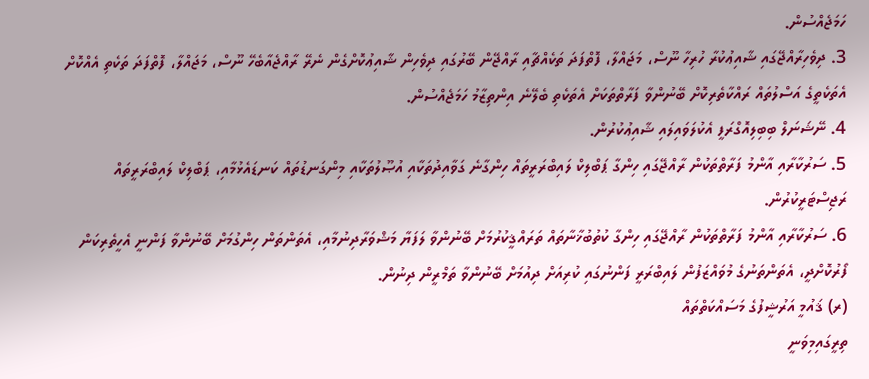ހަމަޖެއްސުން.
3. ދިވެހިރާއްޖޭގައި ޝާއިޢުކުރާ ހުރިހާ ނޫސް، މަޖައްލާ، ފޮތްފަދަ ތަކެއްޗާއި ރާއްޖޭން ބޭރުގައި ދިވެހިން ޝާއިޢުކޮށްގެން ނެރޭ ރާއްޖެއާބެހޭ ނޫސް، މަޖައްލާ، ފޮތްފަދަ ތަކެތި އެއްކޮށް އެތަކެތީގެ އަސްލުތައް ރައްކާތެރިކޮށް ބޭނުންވާ ފަރާތްތަކަށް އެތަކެތި ބެލޭނެ އިންތިޒާމު ހަމަޖެއްސުން.
4. ނޭޝަނަލް ބިބިލިއޮގްރަފީ އެކުލަވައިލައި ޝާއިޢުކުރުން.
5. ސަރުކާރާއި އާންމު ފަރާތްތަކުން ރާއްޖޭގައި ހިންގާ ޕަބްލިކް ލައިބްރަރީތައް ހިންގާނެ ގަވާއިދުތަކާއި އުޞޫލުތަކާއި މިންގަނޑުތައް ކަނޑައެޅުމާއި، ޕަބްލިކް ލައިބްރަރީތައް ރަޖިސްޓަރީކުރުން.
6. ސަރުކާރާއި އާންމު ފަރާތްތަކުން ރާއްޖޭގައި ހިންގާ ކުތުބުޚާނާތައް ތަރައްޤީކުރުމަށް ބޭނުންވާ ލަފަޔާ މަޝްވަރާދިނުމާއި، އެތަންތަން ހިންގުމަށް ބޭނުންވާ ފަންނީ އެހީތެރިކަން ފޯރުކޮށްދީ، އެތަންތަނުގެ މުވައްޒަފުން ލައިބްރަރީ ފަންނުގައި ކުރިއަށް ދިއުމަށް ބޭނުންވާ ތަމްރީން ދިނުން.
(ރ) ޤައުމީ އަރުޝީފުގެ މަސައްކަތްތައް
ތިރީގައިމިވަނީ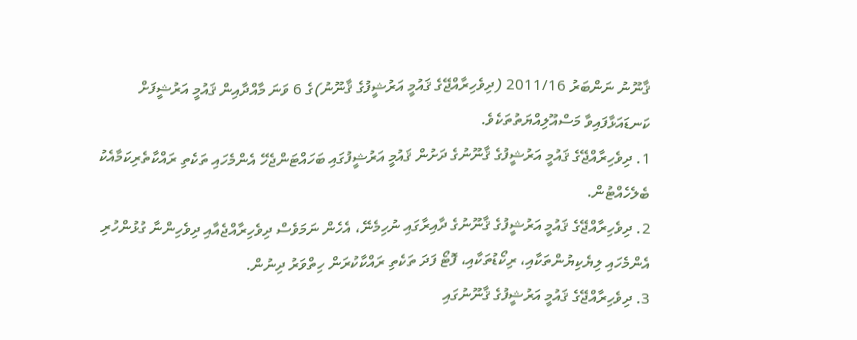ޤާނޫނު ނަންބަރު 2011/16 (ދިވެހިރާއްޖޭގެ ޤައުމީ އަރުޝީފުގެ ޤާނޫނު)ގެ 6 ވަނަ މާއްދާއިން ޤައުމީ އަރުޝީފަށް ކަނޑައަޅާފައިވާ މަސްއޫލިއްޔަތުތަކެވެ.
1. ދިވެހިރާއްޖޭގެ ޤައުމީ އަރުޝީފުގެ ޤާނޫނުގެ ދަށުން ޤައުމީ އަރުޝީފުގައި ބަހައްޓަންޖެހޭ އެންމެހައި ތަކެތި ރައްކާތެރިކަމާއެކު ބެލެހެއްޓުން.
2. ދިވެހިރާއްޖޭގެ ޤައުމީ އަރުޝީފުގެ ޤާނޫނުގެ ދާއިރާގައި ނުހިމެނޭ، އެހެން ނަމަވެސް ދިވެހިރާއްޖެއާއި ދިވެހިންނާ ގުޅުންހުރި އެންމެހައި ލިޔެކިޔުންތަކާއި، ރިކޯޑުތަކާއި، ފޮޓޯ ފަދަ ތަކެތި ރައްކާކުރަން ހިތްވަރު ދިނުން.
3. ދިވެހިރާއްޖޭގެ ޤައުމީ އަރުޝީފުގެ ޤާނޫނުގައި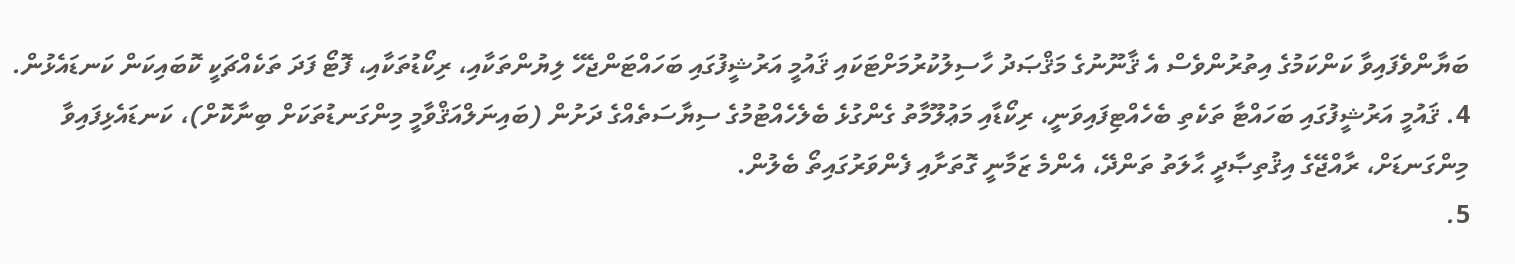ބަޔާންވެފައިވާ ކަންކަމުގެ އިތުރުންވެސް އެ ޤާނޫނުގެ މަޤްޞަދު ހާސިލުކުރުމަށްޓަކައި ޤައުމީ އަރުޝީފުގައި ބަހައްޓަންޖެހޭ ލިޔުންތަކާއި، ރިކޯޑުތަކާއި، ފޮޓޯ ފަދަ ތަކެއްޗަކީ ކޮބައިކަން ކަނޑައެޅުން.
4. ޤައުމީ އަރުޝީފުގައި ބަހައްޓާ ތަކެތި ބެހެއްޓިފައިވަނީ، ރިކޯޑާއި މަޢުލޫމާތު ގެންގުޅެ ބެލެހެއްޓުމުގެ ސިޔާސަތެއްގެ ދަށުން (ބައިނަލްއަޤްވާމީ މިންގަނޑުތަކަށް ބިނާކޮށް)، ކަނޑައެޅިފައިވާ މިންގަނޑަށް، ރާއްޖޭގެ އިޤުތިޞާދީ ޙާލަތު ތަންދޭ، އެންމެ ޒަމާނީ ގޮތަށާއި ފެންވަރުގައިތޯ ބެލުން.
5.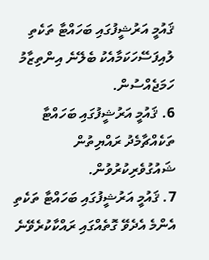ޤައުމީ އަރުޝީފުގައި ބަހައްޓާ ތަކެތި ލުއިފަސޭހަކަމާއެކު ބެލޭނެ އިންތިޒާމު ހަމަޖެއްސުން.
6. ޤައުމީ އަރުޝީފުގައި ބަހައްޓާ ތަކެއްޗާމެދު ރައްޔިތުން ޝައުގުވެރިކުރުވުން.
7. ޤައުމީ އަރުޝީފުގައި ބަހައްޓާ ތަކެތި އެންމެ އެދެވޭ ގޮތެއްގައި ރައްކާކުރެވޭނެ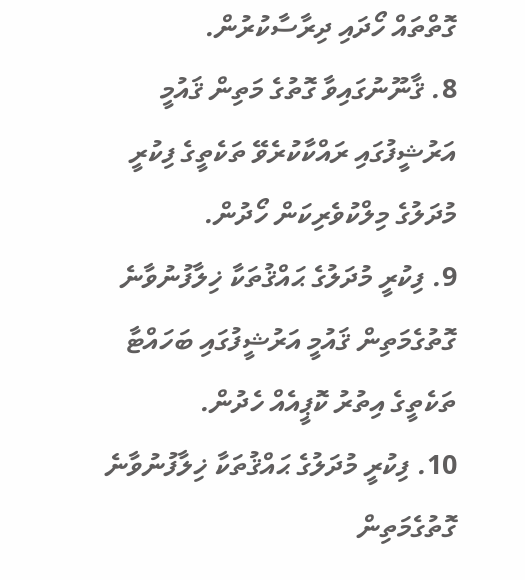ގޮތްތައް ހޯދައި ދިރާސާކުރުން.
8. ޤާނޫނުގައިވާ ގޮތުގެ މަތިން ޤައުމީ އަރުޝީފުގައި ރައްކާކުރެވޭ ތަކެތީގެ ފިކުރީ މުދަލުގެ މިލްކުވެރިކަން ހޯދުން.
9. ފިކުރީ މުދަލުގެ ޙައްޤުތަކާ ޚިލާފުނުވާނެ ގޮތުގެމަތިން ޤައުމީ އަރުޝީފުގައި ބަހައްޓާ ތަކެތީގެ އިތުރު ކޮޕީއެއް ހެދުން.
10. ފިކުރީ މުދަލުގެ ޙައްޤުތަކާ ޚިލާފުނުވާނެ ގޮތުގެމަތިން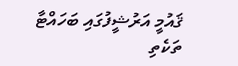ޤައުމީ އަރުޝީފުގައި ބަހައްޓާ ތަކެތި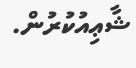ޝާޢިއުކުރުން.